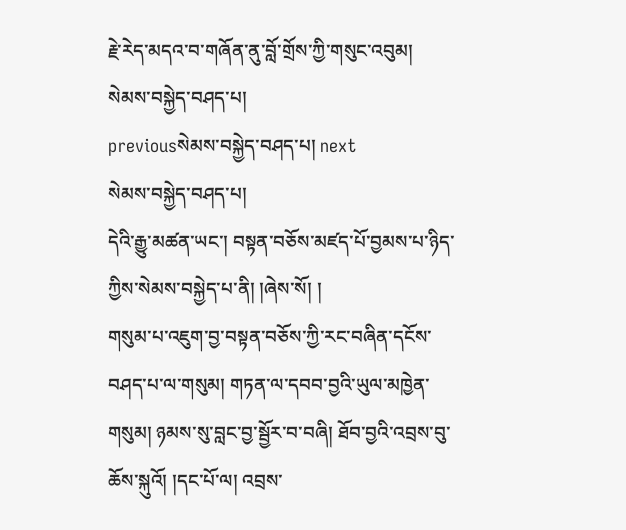རྗེ་རེད་མདའ་བ་གཞོན་ནུ་བློ་གྲོས་ཀྱི་གསུང་འབུམ།
སེམས་བསྐྱེད་བཤད་པ།
previousསེམས་བསྐྱེད་བཤད་པ། next
སེམས་བསྐྱེད་བཤད་པ།
དེའི་རྒྱུ་མཚན་ཡང་། བསྟན་བཅོས་མཛད་པོ་བྱམས་པ་ཉིད་ཀྱིས་སེམས་བསྐྱེད་པ་ནི། །ཞེས་སོ། །
གསུམ་པ་འཇུག་བྱ་བསྟན་བཅོས་ཀྱི་རང་བཞིན་དངོས་བཤད་པ་ལ་གསུམ། གཏན་ལ་དབབ་བྱའི་ཡུལ་མཁྱེན་གསུམ། ཉམས་སུ་བླང་བྱ་སྦྱོར་བ་བཞི། ཐོབ་བྱའི་འབྲས་བུ་ཆོས་སྐུའོ། །དང་པོ་ལ། འབྲས་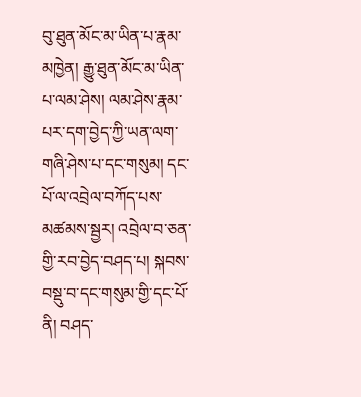བུ་ཐུན་མོང་མ་ཡིན་པ་རྣམ་མཁྱེན། རྒྱུ་ཐུན་མོང་མ་ཡིན་པ་ལམ་ཤེས། ལམ་ཤེས་རྣམ་པར་དག་བྱེད་ཀྱི་ཡན་ལག་གཞི་ཤེས་པ་དང་གསུམ། དང་པོ་ལ་འབྲེལ་བཀོད་པས་མཚམས་སྦྱར། འབྲེལ་བ་ཅན་གྱི་རབ་བྱེད་བཤད་པ། སྐབས་བསྡུ་བ་དང་གསུམ་གྱི་དང་པོ་ནི། བཤད་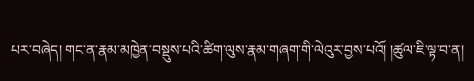པར་བཞེད། གང་ན་རྣམ་མཁྱེན་བསྡུས་པའི་ཚིག་ལུས་རྣམ་གཞག་གི་ལེའུར་བྱས་པའོ། །ཚུལ་ཇི་ལྟ་བ་ན།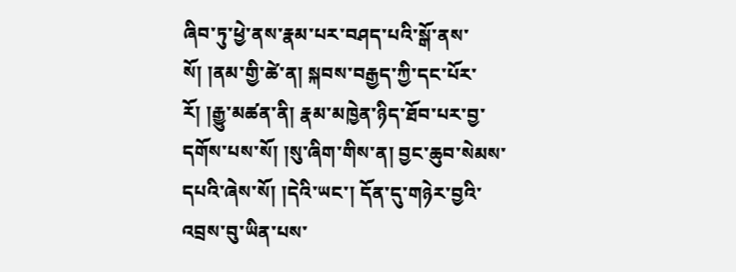ཞིབ་ཏུ་ཕྱེ་ནས་རྣམ་པར་བཤད་པའི་སྒོ་ནས་སོ། །ནམ་གྱི་ཚེ་ན། སྐབས་བརྒྱད་ཀྱི་དང་པོར་རོ། །རྒྱུ་མཚན་ནི། རྣམ་མཁྱེན་ཉིད་ཐོབ་པར་བྱ་དགོས་པས་སོ། །སུ་ཞིག་གིས་ན། བྱང་ཆུབ་སེམས་དཔའི་ཞེས་སོ། །དེའི་ཡང་། དོན་དུ་གཉེར་བྱའི་འབྲས་བུ་ཡིན་པས་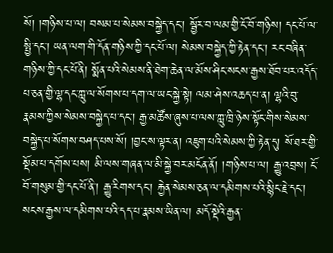སོ། །གཉིས་པ་ལ། བསམ་པ་སེམས་བསྐྱེད་དང་། སྦྱོར་བ་ལམ་གྱི་ངོ་བོ་གཉིས། དང་པོ་ལ་སྤྱི་དང་། ཡན་ལག་གི་དོན་གཉིས་ཀྱི་དང་པོ་ལ། སེམས་བསྐྱེད་ཀྱི་རྟེན་དང་། རང་བཞིན་གཉིས་ཀྱི་དང་པོ་ནི། སྨོན་པའི་སེམས་ནི་ཐེག་ཆེན་ལ་མོས་ཤིང་སངས་རྒྱས་ཐོབ་པར་འདོད་པ་ཅན་གྱི་ལྷ་དང་ཀླུ་ལ་སོགས་པ་དག་ལ་ཡང་སྐྱེ་སྟེ། ལམ་ཤེས་འཆད་པ་ན། ལྷའི་བུ་རྣམས་ཀྱིས་སེམས་བསྐྱེད་པ་དང་། རྒྱ་མཚོས་ཞུས་པ་ལས་ཀླུ་ཁྲི་ཉེས་སྟོང་གིས་སེམས་བསྐྱེད་པ་སོགས་བཤད་པས་སོ། །བྱང་ས་ལྟར་ན། འཇུག་པའི་སེམས་ཀྱི་རྟེན་དུ། སོ་ཐར་གྱི་སྡོམ་པ་དགོས་པས། མི་ལས་གཞན་ལ་མི་སྐྱེ་བར་མངོན་ནོ། །གཉིས་པ་ལ། རྒྱུ་འབྲས། ངོ་བོ་གསུམ་གྱི་དང་པོ་ནི་། རྒྱུ་རིགས་དང་། རྐྱེན་སེམས་ཅན་ལ་དམིགས་པའི་སྙིང་རྗེ་དང་། སངས་རྒྱས་ལ་དམིགས་པའི་དད་པ་རྣམས་ཡིན་ལ། མདོ་སྡེའི་རྒྱན་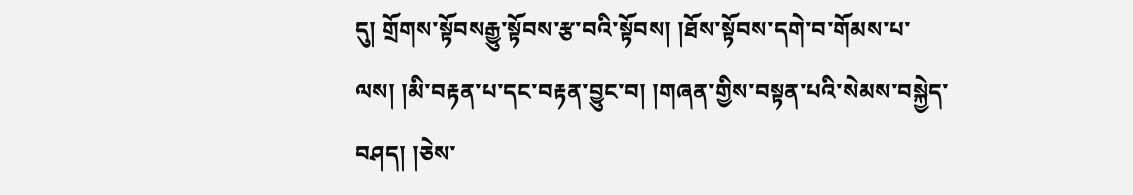དུ། གྲོགས་སྟོབསརྒྱུ་སྟོབས་རྩ་བའི་སྟོབས། །ཐོས་སྟོབས་དགེ་བ་གོམས་པ་ལས། །མི་བརྟན་པ་དང་བརྟན་བྱུང་བ། །གཞན་གྱིས་བསྟན་པའི་སེམས་བསྐྱེད་བཤད། །ཅེས་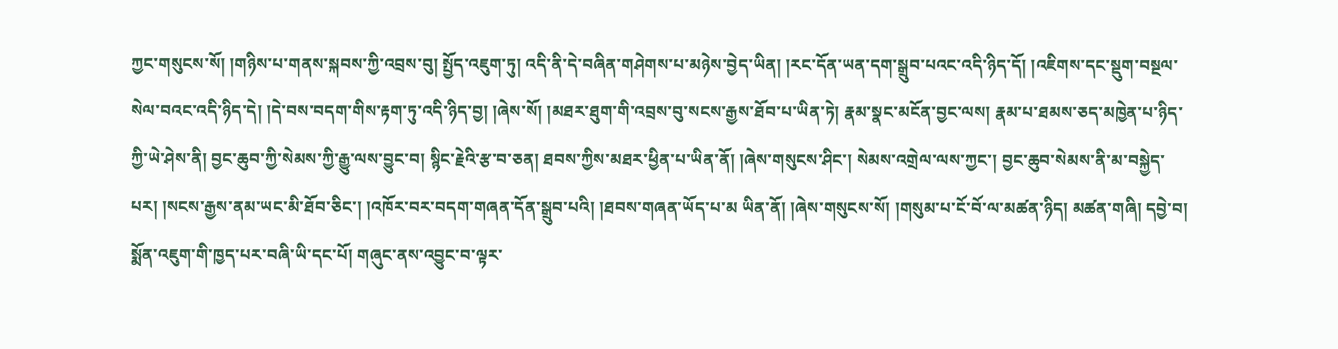ཀྱང་གསུངས་སོ། །གཉིས་པ་གནས་སྐབས་ཀྱི་འབྲས་བུ། སྤྱོད་འཇུག་ཏུ། འདི་ནི་དེ་བཞིན་གཤེགས་པ་མཉེས་བྱེད་ཡིན། །རང་དོན་ཡན་དག་སྒྲུབ་པའང་འདི་ཉིད་དོ། །འཇིགས་དང་སྡུག་བསྔལ་སེལ་བའང་འདི་ཉིད་དེ། །དེ་བས་བདག་གིས་རྟག་ཏུ་འདི་ཉིད་བྱ། །ཞེས་སོ། །མཐར་ཐུག་གི་འབྲས་བུ་སངས་རྒྱས་ཐོབ་པ་ཡིན་ཏེ། རྣམ་སྣང་མངོན་བྱང་ལས། རྣམ་པ་ཐམས་ཅད་མཁྱེན་པ་ཉིད་ཀྱི་ཡེ་ཤེས་ནི། བྱང་ཆུབ་ཀྱི་སེམས་ཀྱི་རྒྱུ་ལས་བྱུང་བ། སྙིང་རྗེའི་རྩ་བ་ཅན། ཐབས་ཀྱིས་མཐར་ཕྱིན་པ་ཡིན་ནོ། །ཞེས་གསུངས་ཤིང་། སེམས་འགྲེལ་ལས་ཀྱང་། བྱང་ཆུབ་སེམས་ནི་མ་བསྐྱེད་པར། །སངས་རྒྱས་ནམ་ཡང་མི་ཐོབ་ཅིང་། །འཁོར་བར་བདག་གཞན་དོན་སྒྲུབ་པའི། །ཐབས་གཞན་ཡོད་པ་མ ཡིན་ནོ། །ཞེས་གསུངས་སོ། །གསུམ་པ་ངོ་བོ་ལ་མཚན་ཉིད། མཚན་གཞི། དབྱེ་བ། སྨོན་འཇུག་གི་ཁྱད་པར་བཞི་ཡི་དང་པོ། གཞུང་ནས་འབྱུང་བ་ལྟར་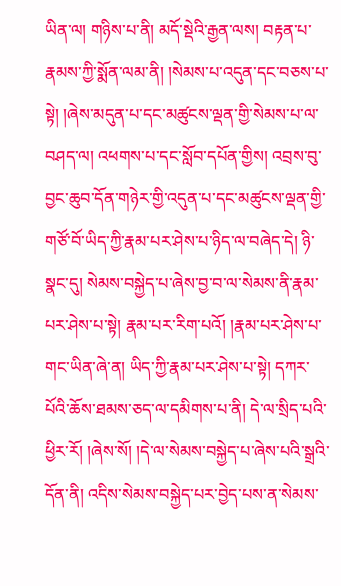ཡིན་ལ། གཉིས་པ་ནི། མདོ་སྡེའི་རྒྱན་ལས། བརྟན་པ་རྣམས་ཀྱི་སྨོན་ལམ་ནི། །སེམས་པ་འདུན་དང་བཅས་པ་སྟེ། །ཞེས་མདུན་པ་དང་མཚུངས་ལྡན་གྱི་སེམས་པ་ལ་བཤད་ལ། འཕགས་པ་དང་སློབ་དཔོན་གྱིས། འབྲས་བུ་བྱང་ཆུབ་དོན་གཉེར་གྱི་འདུན་པ་དང་མཚུངས་ལྡན་གྱི་གཙོ་བོ་ཡིད་ཀྱི་རྣམ་པར་ཤེས་པ་ཉིད་ལ་བཞེད་དེ། ཉི་སྣང་དུ། སེམས་བསྐྱེད་པ་ཞེས་བྱ་བ་ལ་སེམས་ནི་རྣམ་པར་ཤེས་པ་སྟེ། རྣམ་པར་རིག་པའོ། །རྣམ་པར་ཤེས་པ་གང་ཡིན་ཞེ་ན། ཡིད་ཀྱི་རྣམ་པར་ཤེས་པ་སྟེ། དཀར་པོའི་ཆོས་ཐམས་ཅད་ལ་དམིགས་པ་ནི། དེ་ལ་སྲིད་པའི་ཕྱིར་རོ། །ཞེས་སོ། །དེ་ལ་སེམས་བསྐྱེད་པ་ཞེས་པའི་སྒྲའི་དོན་ནི། འདིས་སེམས་བསྐྱེད་པར་བྱེད་པས་ན་སེམས་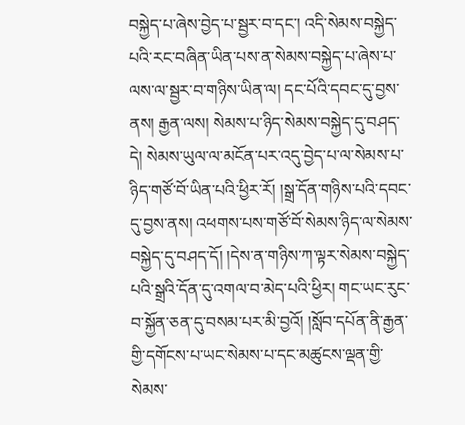བསྐྱེད་པ་ཞེས་བྱེད་པ་སྦྱར་བ་དང་། འདི་སེམས་བསྐྱེད་པའི་རང་བཞིན་ཡིན་པས་ན་སེམས་བསྐྱེད་པ་ཞེས་པ་ལས་ལ་སྦྱར་བ་གཉིས་ཡིན་ལ། དང་པོའི་དབང་དུ་བྱས་ནས། རྒྱན་ལས། སེམས་པ་ཉིད་སེམས་བསྐྱེད་དུ་བཤད་དེ། སེམས་ཡུལ་ལ་མངོན་པར་འདུ་བྱེད་པ་ལ་སེམས་པ་ཉིད་གཙོ་བོ་ཡིན་པའི་ཕྱིར་རོ། །སྒྲ་དོན་གཉིས་པའི་དབང་དུ་བྱས་ནས། འཕགས་པས་གཙོ་བོ་སེམས་ཉིད་ལ་སེམས་བསྐྱེད་དུ་བཤད་དོ། །དེས་ན་གཉིས་ཀ་ལྟར་སེམས་བསྐྱེད་པའི་སྒྲའི་དོན་དུ་འགལ་བ་མེད་པའི་ཕྱིར། གང་ཡང་རུང་བ་སྐྱོན་ཅན་དུ་བསམ་པར་མི་བྱའོ། །སློབ་དཔོན་ནི་རྒྱན་གྱི་དགོངས་པ་ཡང་སེམས་པ་དང་མཚུངས་ལྡན་གྱི་སེམས་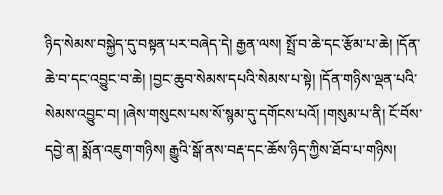ཉིད་སེམས་བསྐྱེད་དུ་བསྟན་པར་བཞེད་དེ། རྒྱན་ལས། སྤྲོ་བ་ཆེ་དང་རྩོམ་པ་ཆེ། །དོན་ཆེ་བ་དང་འབྱུང་བ་ཆེ། །བྱང་ཆུབ་སེམས་དཔའི་སེམས་པ་སྟེ། །དོན་གཉིས་ལྡན་པའི་སེམས་འབྱུང་བ། །ཞེས་གསུངས་པས་སོ་སྙམ་དུ་དགོངས་པའོ། །གསུམ་པ་ནི། ངོ་བོས་དབྱེ་ན། སྨོན་འཇུག་གཉིས། རྒྱུའི་སྒོ་ནས་བརྡ་དང་ཆོས་ཉིད་ཀྱིས་ཐོབ་པ་གཉིས།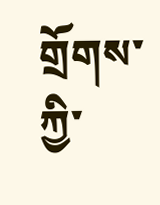གྲོགས་ཀྱི་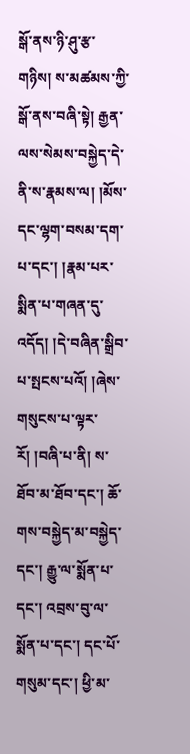སྒོ་ནས་ཉི་ཤུ་རྩ་གཉིས། ས་མཚམས་ཀྱི་སྒོ་ནས་བཞི་སྟེ། རྒྱན་ལས་སེམས་བསྐྱེད་དེ་ནི་ས་རྣམས་ལ། །མོས་དང་ལྷག་བསམ་དག་པ་དང་། །རྣམ་པར་སྨིན་པ་གཞན་དུ་འདོད། །དེ་བཞིན་སྒྲིབ་པ་སྤངས་པའོ། །ཞེས་གསུངས་པ་ལྟར་རོ། །བཞི་པ་ནི། ས་ཐོབ་མ་ཐོབ་དང་། ཆོ་གས་བསྐྱེད་མ་བསྐྱེད་དང་། རྒྱུ་ལ་སྨོན་པ་དང་། འབྲས་བུ་ལ་སྨོན་པ་དང་། དང་པོ་གསུམ་དང་། ཕྱི་མ་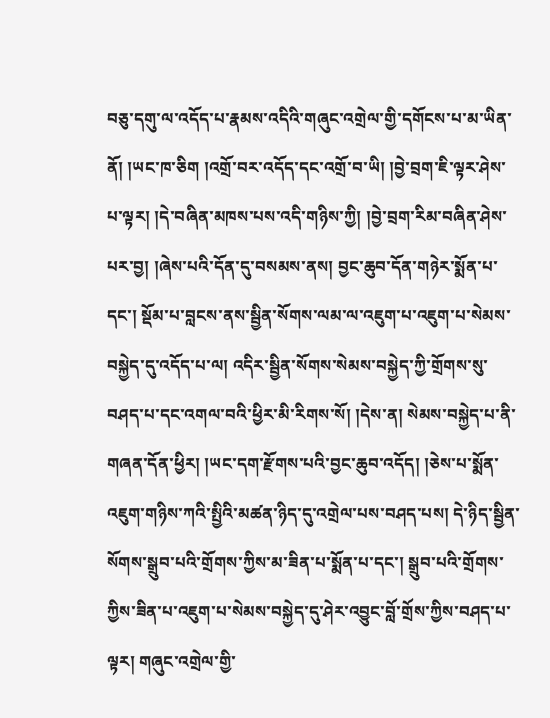བཅུ་དགུ་ལ་འདོད་པ་རྣམས་འདིའི་གཞུང་འགྲེལ་གྱི་དགོངས་པ་མ་ཡིན་ནོ། །ཡང་ཁ་ཅིག །འགྲོ་བར་འདོད་དང་འགྲོ་བ་ཡི། །བྱེ་བྲག་ཇི་ལྟར་ཤེས་པ་ལྟར། །དེ་བཞིན་མཁས་པས་འདི་གཉིས་ཀྱི། །བྱེ་བྲག་རིམ་བཞིན་ཤེས་པར་བྱ། །ཞེས་པའི་དོན་དུ་བསམས་ནས། བྱང་ཆུབ་དོན་གཉེར་སྨོན་པ་དང་། སྡོམ་པ་བླངས་ནས་སྦྱིན་སོགས་ལམ་ལ་འཇུག་པ་འཇུག་པ་སེམས་བསྐྱེད་དུ་འདོད་པ་ལ། འདིར་སྦྱིན་སོགས་སེམས་བསྐྱེད་ཀྱི་གྲོགས་སུ་བཤད་པ་དང་འགལ་བའི་ཕྱིར་མི་རིགས་སོ། །དེས་ན། སེམས་བསྐྱེད་པ་ནི་གཞན་དོན་ཕྱིར། །ཡང་དག་རྫོགས་པའི་བྱང་ཆུབ་འདོད། །ཅེས་པ་སྨོན་འཇུག་གཉིས་ཀའི་སྤྱིའི་མཚན་ཉིད་དུ་འགྲེལ་པས་བཤད་པས། དེ་ཉིད་སྦྱིན་སོགས་སྒྲུབ་པའི་གྲོགས་ཀྱིས་མ་ཟིན་པ་སྨོན་པ་དང་། སྒྲུབ་པའི་གྲོགས་ཀྱིས་ཟིན་པ་འཇུག་པ་སེམས་བསྐྱེད་དུ་ཤེར་འབྱུང་བློ་གྲོས་ཀྱིས་བཤད་པ་ལྟར། གཞུང་འགྲེལ་གྱི་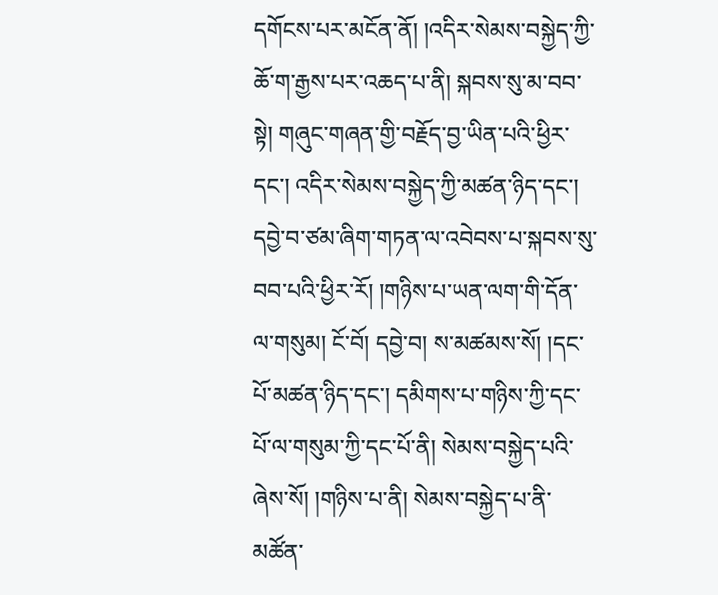དགོངས་པར་མངོན་ནོ། །འདིར་སེམས་བསྐྱེད་ཀྱི་ཆོ་ག་རྒྱས་པར་འཆད་པ་ནི། སྐབས་སུ་མ་བབ་སྟེ། གཞུང་གཞན་གྱི་བརྗོད་བྱ་ཡིན་པའི་ཕྱིར་དང་། འདིར་སེམས་བསྐྱེད་ཀྱི་མཚན་ཉིད་དང་། དབྱེ་བ་ཙམ་ཞིག་གཏན་ལ་འབེབས་པ་སྐབས་སུ་བབ་པའི་ཕྱིར་རོ། །གཉིས་པ་ཡན་ལག་གི་དོན་ལ་གསུམ། ངོ་བོ། དབྱེ་བ། ས་མཚམས་སོ། །དང་པོ་མཚན་ཉིད་དང་། དམིགས་པ་གཉིས་ཀྱི་དང་པོ་ལ་གསུམ་ཀྱི་དང་པོ་ནི། སེམས་བསྐྱེད་པའི་ཞེས་སོ། །གཉིས་པ་ནི། སེམས་བསྐྱེད་པ་ནི་མཚོན་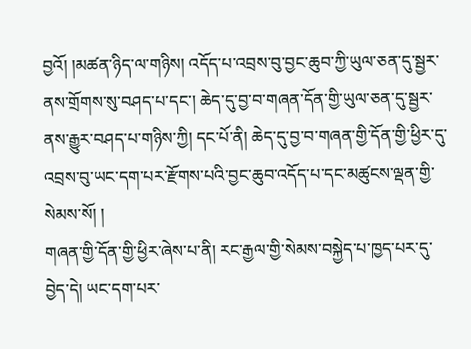བྱའོ། །མཚན་ཉིད་ལ་གཉིས། འདོད་པ་འབྲས་བུ་བྱང་ཆུབ་ཀྱི་ཡུལ་ཅན་དུ་སྦྱར་ནས་གྲོགས་སུ་བཤད་པ་དང་། ཆེད་དུ་བྱ་བ་གཞན་དོན་གྱི་ཡུལ་ཅན་དུ་སྦྱར་ནས་རྒྱུར་བཤད་པ་གཉིས་ཀྱི། དང་པོ་ནི། ཆེད་དུ་བྱ་བ་གཞན་གྱི་དོན་གྱི་ཕྱིར་དུ་འབྲས་བུ་ཡང་དག་པར་རྫོགས་པའི་བྱང་ཆུབ་འདོད་པ་དང་མཚུངས་ལྡན་གྱི་སེམས་སོ། །
གཞན་གྱི་དོན་གྱི་ཕྱིར་ཞེས་པ་ནི། རང་རྒྱལ་གྱི་སེམས་བསྐྱེད་པ་ཁྱད་པར་དུ་བྱེད་དེ། ཡང་དག་པར་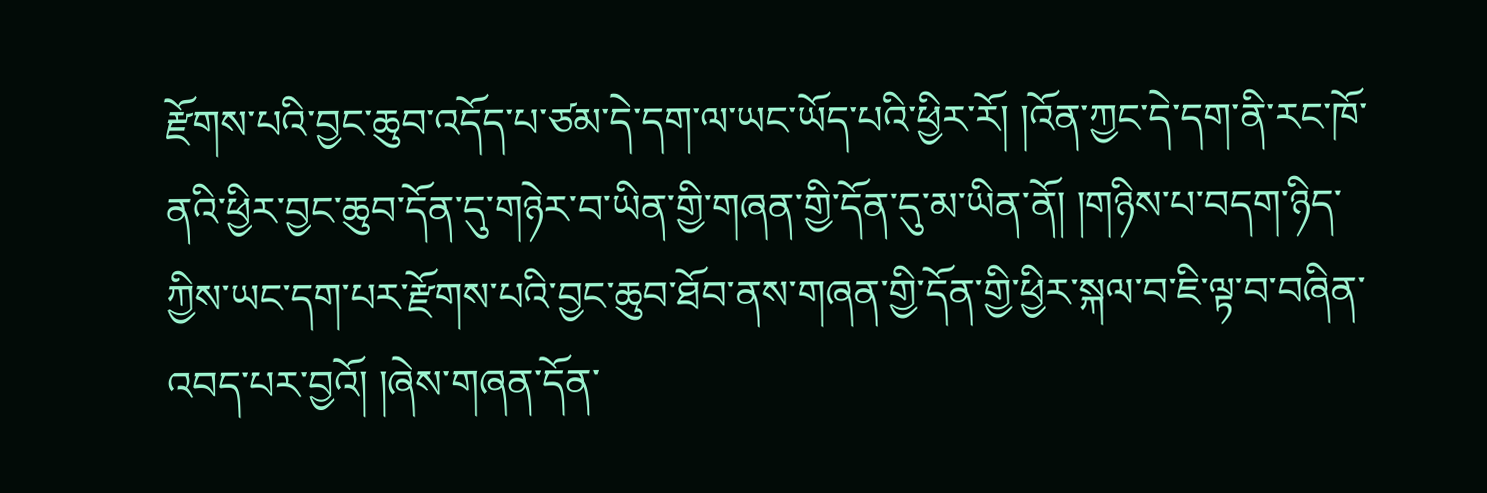རྫོགས་པའི་བྱང་ཆུབ་འདོད་པ་ཙམ་དེ་དག་ལ་ཡང་ཡོད་པའི་ཕྱིར་རོ། །འོན་ཀྱང་དེ་དག་ནི་རང་ཁོ་ནའི་ཕྱིར་བྱང་ཆུབ་དོན་དུ་གཉེར་བ་ཡིན་གྱི་གཞན་གྱི་དོན་དུ་མ་ཡིན་ནོ། །གཉིས་པ་བདག་ཉིད་ཀྱིས་ཡང་དག་པར་རྫོགས་པའི་བྱང་ཆུབ་ཐོབ་ནས་གཞན་གྱི་དོན་གྱི་ཕྱིར་སྐལ་བ་ཇི་ལྟ་བ་བཞིན་འབད་པར་བྱའོ། །ཞེས་གཞན་དོན་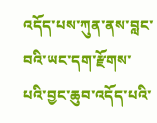འདོད་པས་ཀུན་ནས་བླང་བའི་ཡང་དག་རྫོགས་པའི་བྱང་ཆུབ་འདོད་པའི་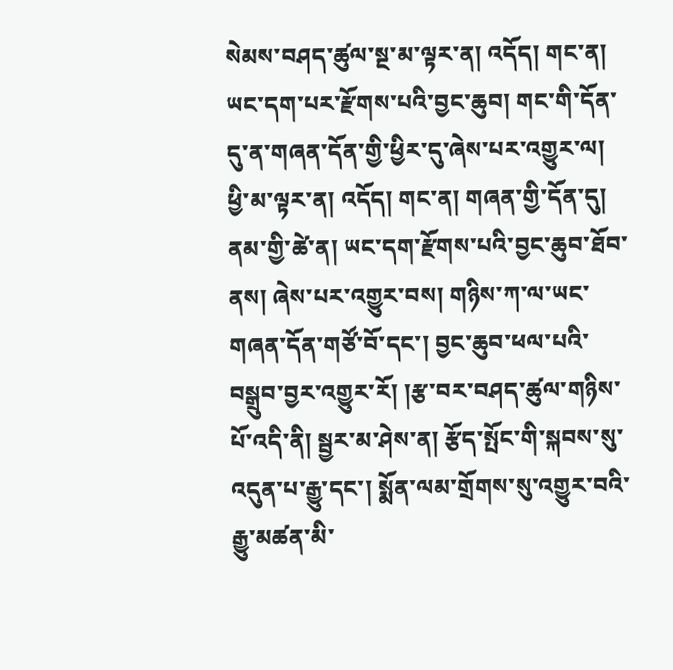སེམས་བཤད་ཚུལ་སྔ་མ་ལྟར་ན། འདོད། གང་ན། ཡང་དག་པར་རྫོགས་པའི་བྱང་ཆུབ། གང་གི་དོན་དུ་ན་གཞན་དོན་གྱི་ཕྱིར་དུ་ཞེས་པར་འགྱུར་ལ། ཕྱི་མ་ལྟར་ན། འདོད། གང་ན། གཞན་གྱི་དོན་དུ། ནམ་གྱི་ཚེ་ན། ཡང་དག་རྫོགས་པའི་བྱང་ཆུབ་ཐོབ་ནས། ཞེས་པར་འགྱུར་བས། གཉིས་ཀ་ལ་ཡང་གཞན་དོན་གཙོ་བོ་དང་། བྱང་ཆུབ་ཕལ་པའི་བསྒྲུབ་བྱར་འགྱུར་རོ། །རྩ་བར་བཤད་ཚུལ་གཉིས་པོ་འདི་ནི། སྦྱར་མ་ཤེས་ན། རྩོད་སྤོང་གི་སྐབས་སུ་འདུན་པ་རྒྱུ་དང་། སྨོན་ལམ་གྲོགས་སུ་འགྱུར་བའི་རྒྱུ་མཚན་མི་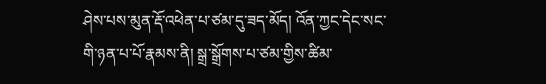ཤེས་པས་མུན་རྡོ་འཕེན་པ་ཙམ་དུ་ཟད་མོད། འོན་ཀྱང་དེང་སང་གི་ཉན་པ་པོ་རྣམས་ནི། སྒྲ་སྒྲོགས་པ་ཙམ་གྱིས་ཚིམ་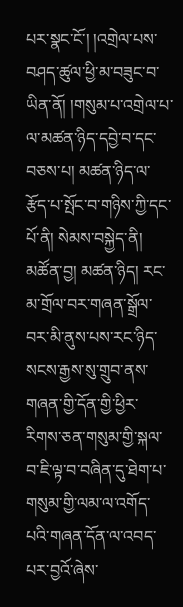པར་སྣང་ངོ་། །འགྲེལ་པས་བཤད་ཚུལ་ཕྱི་མ་བཟུང་བ་ཡིན་ནོ། །གསུམ་པ་འགྲེལ་པ་ལ་མཚན་ཉིད་དབྱེ་བ་དང་བཅས་པ། མཚན་ཉིད་ལ་རྩོད་པ་སྤོང་བ་གཉིས་ཀྱི་དང་པོ་ནི། སེམས་བསྐྱེད་ནི། མཚོན་བྱ། མཚན་ཉིད། རང་མ་གྲོལ་བར་གཞན་སྒྲོལ་བར་མི་ནུས་པས་རང་ཉིད་སངས་རྒྱས་སུ་གྲུབ་ནས་གཞན་གྱི་དོན་གྱི་ཕྱིར་རིགས་ཅན་གསུམ་གྱི་སྐལ་བ་ཇི་ལྟ་བ་བཞིན་དུ་ཐེག་པ་གསུམ་གྱི་ལམ་ལ་འགོད་པའི་གཞན་དོན་ལ་འབད་པར་བྱའོ་ཞེས་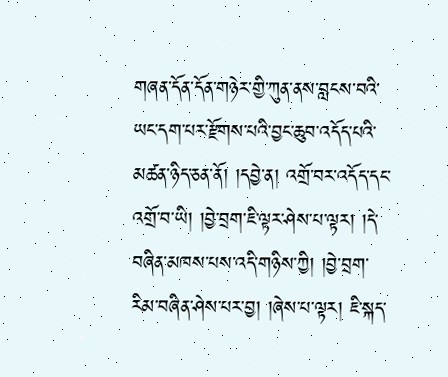གཞན་དོན་དོན་གཉེར་གྱི་ཀུན་ནས་བླངས་བའི་ཡང་དག་པར་རྫོགས་པའི་བྱང་ཆུབ་འདོད་པའི་མཚན་ཉིད་ཅན་ནོ། །དབྱེ་ན། འགྲོ་བར་འདོད་དང་འགྲོ་བ་ཡི། །བྱེ་བྲག་ཇི་ལྟར་ཤེས་པ་ལྟར། །དེ་བཞིན་མཁས་པས་འདི་གཉིས་ཀྱི། །བྱེ་བྲག་རིམ་བཞིན་ཤེས་པར་བྱ། །ཞེས་པ་ལྟར། ཇི་སྐད་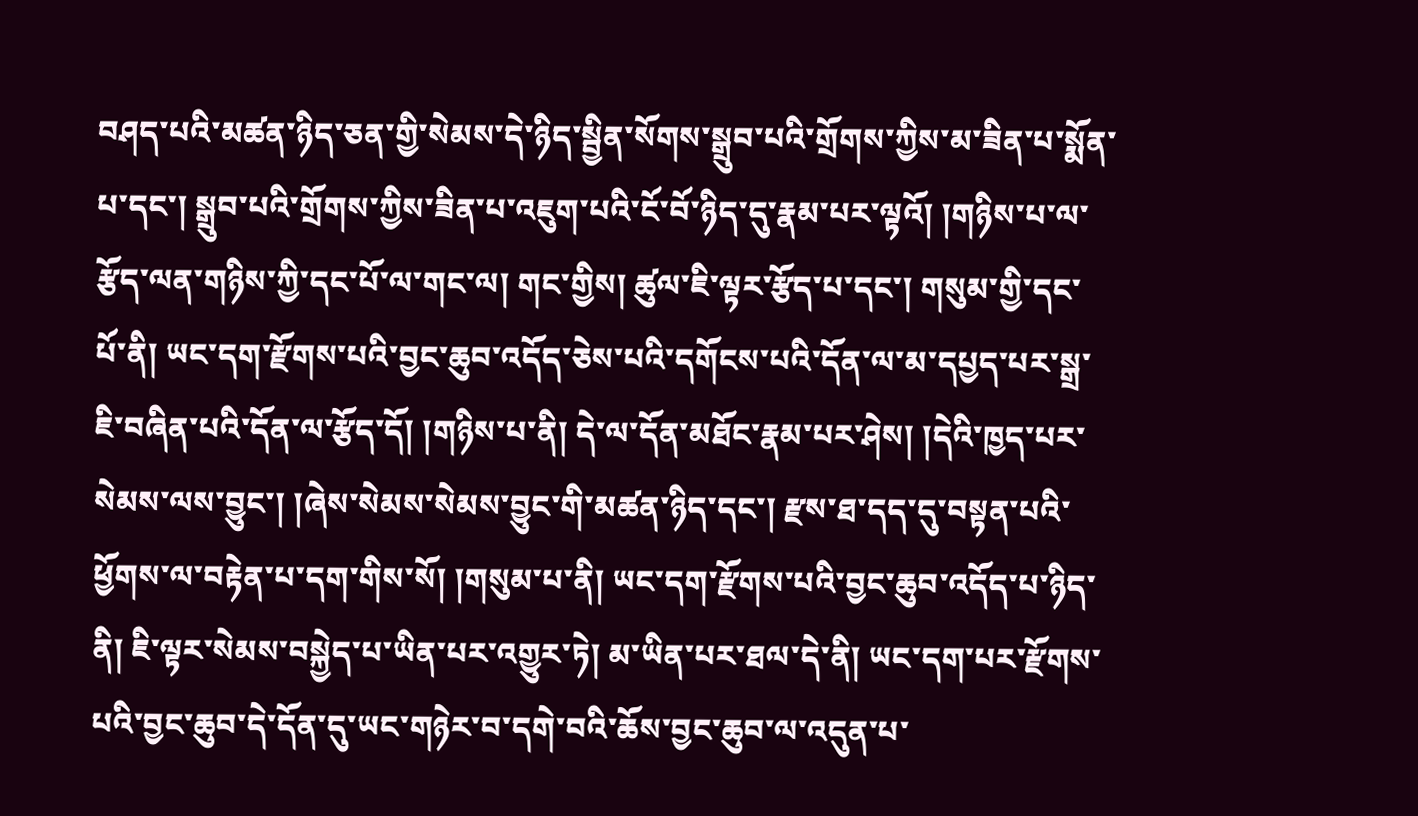བཤད་པའི་མཚན་ཉིད་ཅན་གྱི་སེམས་དེ་ཉིད་སྦྱིན་སོགས་སྒྲུབ་པའི་གྲོགས་ཀྱིས་མ་ཟིན་པ་སྨོན་པ་དང་། སྒྲུབ་པའི་གྲོགས་ཀྱིས་ཟིན་པ་འཇུག་པའི་ངོ་བོ་ཉིད་དུ་རྣམ་པར་ལྟའོ། །གཉིས་པ་ལ་རྩོད་ལན་གཉིས་ཀྱི་དང་པོ་ལ་གང་ལ། གང་གྱིས། ཚུལ་ཇི་ལྟར་རྩོད་པ་དང་། གསུམ་གྱི་དང་པོ་ནི། ཡང་དག་རྫོགས་པའི་བྱང་ཆུབ་འདོད་ཅེས་པའི་དགོངས་པའི་དོན་ལ་མ་དཔྱད་པར་སྒྲ་ཇི་བཞིན་པའི་དོན་ལ་རྩོད་དོ། །གཉིས་པ་ནི། དེ་ལ་དོན་མཐོང་རྣམ་པར་ཤེས། །དེའི་ཁྱད་པར་སེམས་ལས་བྱུང་། །ཞེས་སེམས་སེམས་བྱུང་གི་མཚན་ཉིད་དང་། རྫས་ཐ་དད་དུ་བསྟན་པའི་ཕྱོགས་ལ་བརྟེན་པ་དག་གིས་སོ། །གསུམ་པ་ནི། ཡང་དག་རྫོགས་པའི་བྱང་ཆུབ་འདོད་པ་ཉིད་ནི། ཇི་ལྟར་སེམས་བསྐྱེད་པ་ཡིན་པར་འགྱུར་ཏེ། མ་ཡིན་པར་ཐལ་དེ་ནི། ཡང་དག་པར་རྫོགས་པའི་བྱང་ཆུབ་དེ་དོན་དུ་ཡང་གཉེར་བ་དགེ་བའི་ཆོས་བྱང་ཆུབ་ལ་འདུན་པ་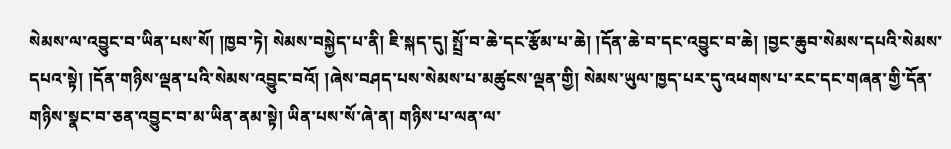སེམས་ལ་འབྱུང་བ་ཡིན་པས་སོ། །ཁྱབ་ཏེ། སེམས་བསྐྱེད་པ་ནི། ཇི་སྐད་དུ། སྤྲོ་བ་ཆེ་དང་རྩོམ་པ་ཆེ། །དོན་ཆེ་བ་དང་འབྱུང་བ་ཆེ། །བྱང་ཆུབ་སེམས་དཔའི་སེམས་དཔའ་སྟེ། །དོན་གཉིས་ལྡན་པའི་སེམས་འབྱུང་བའོ། །ཞེས་བཤད་པས་སེམས་པ་མཚུངས་ལྡན་གྱི། སེམས་ཡུལ་ཁྱད་པར་དུ་འཕགས་པ་རང་དང་གཞན་གྱི་དོན་གཉིས་སྣང་བ་ཅན་འབྱུང་བ་མ་ཡིན་ནམ་སྟེ། ཡིན་པས་སོ་ཞེ་ན། གཉིས་པ་ལན་ལ་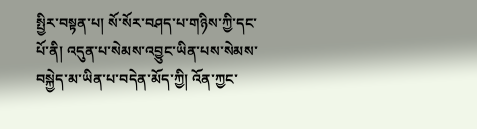སྤྱིར་བསྟན་པ། སོ་སོར་བཤད་པ་གཉིས་ཀྱི་དང་པོ་ནི། འདུན་པ་སེམས་འབྱུང་ཡིན་པས་སེམས་བསྐྱེད་མ་ཡིན་པ་བདེན་མོད་ཀྱི། འོན་ཀྱང་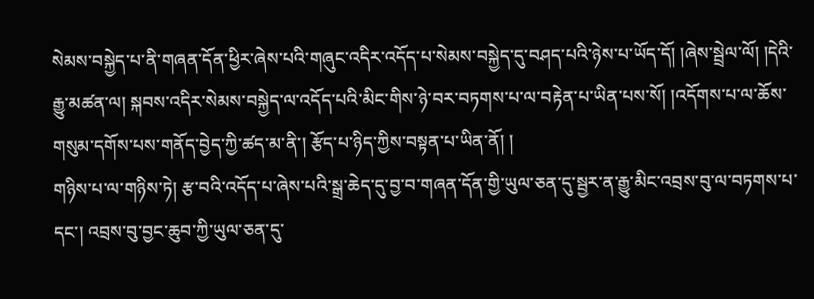སེམས་བསྐྱེད་པ་ནི་གཞན་དོན་ཕྱིར་ཞེས་པའི་གཞུང་འདིར་འདོད་པ་སེམས་བསྐྱེད་དུ་བཤད་པའི་ཉེས་པ་ཡོད་དོ། །ཞེས་སྦྲེལ་ལོ། །དེའི་རྒྱུ་མཚན་ལ། སྐབས་འདིར་སེམས་བསྐྱེད་ལ་འདོད་པའི་མིང་གིས་ཉེ་བར་བཏགས་པ་ལ་བརྟེན་པ་ཡིན་པས་སོ། །འདོགས་པ་ལ་ཆོས་གསུམ་དགོས་པས་གནོད་བྱེད་ཀྱི་ཚད་མ་ནི་། རྩོད་པ་ཉིད་ཀྱིས་བསྟན་པ་ཡིན་ནོ། །
གཉིས་པ་ལ་གཉིས་ཏེ། རྩ་བའི་འདོད་པ་ཞེས་པའི་སྒྲ་ཆེད་དུ་བྱ་བ་གཞན་དོན་གྱི་ཡུལ་ཅན་དུ་སྦྱར་ན་རྒྱུ་མིང་འབྲས་བུ་ལ་བཏགས་པ་དང་། འབྲས་བུ་བྱང་ཆུབ་ཀྱི་ཡུལ་ཅན་དུ་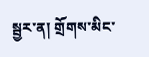སྦྱར་ན། གྲོགས་མིང་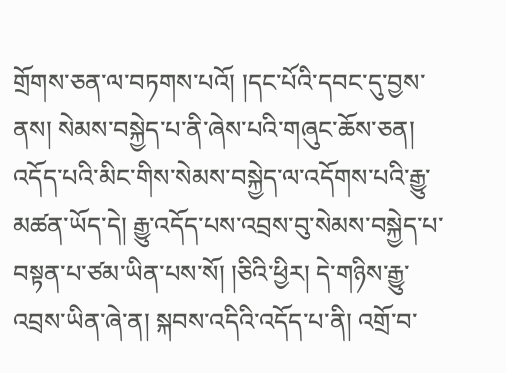གྲོགས་ཅན་ལ་བཏགས་པའོ། །དང་པོའི་དབང་དུ་བྱས་ནས། སེམས་བསྐྱེད་པ་ནི་ཞེས་པའི་གཞུང་ཆོས་ཅན། འདོད་པའི་མིང་གིས་སེམས་བསྐྱེད་ལ་འདོགས་པའི་རྒྱུ་མཚན་ཡོད་དེ། རྒྱུ་འདོད་པས་འབྲས་བུ་སེམས་བསྐྱེད་པ་བསྟན་པ་ཙམ་ཡིན་པས་སོ། །ཅིའི་ཕྱིར། དེ་གཉིས་རྒྱུ་འབྲས་ཡིན་ཞེ་ན། སྐབས་འདིའི་འདོད་པ་ནི། འགྲོ་བ་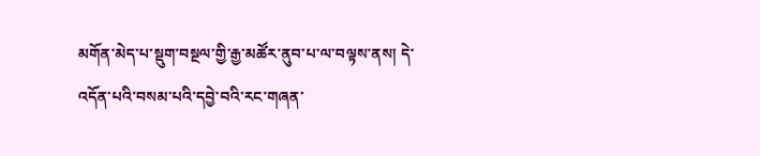མགོན་མེད་པ་སྡུག་བསྔལ་གྱི་རྒྱ་མཚོར་ནུབ་པ་ལ་བལྟས་ནས། དེ་འདོན་པའི་བསམ་པའི་དབྱེ་བའི་རང་གཞན་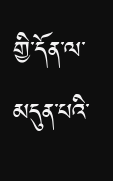གྱི་དོན་ལ་མདུན་པའི་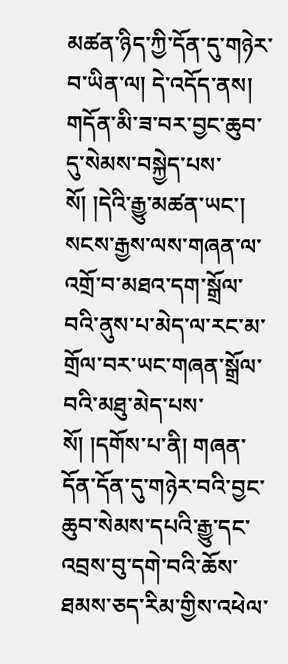མཚན་ཉིད་ཀྱི་དོན་དུ་གཉེར་བ་ཡིན་ལ། དེ་འདོད་ནས། གདོན་མི་ཟ་བར་བྱང་ཆུབ་དུ་སེམས་བསྐྱེད་པས་སོ། །དེའི་རྒྱུ་མཚན་ཡང་། སངས་རྒྱས་ལས་གཞན་ལ་འགྲོ་བ་མཐའ་དག་སྒྲོལ་བའི་ནུས་པ་མེད་ལ་རང་མ་གྲོལ་བར་ཡང་གཞན་སྒྲོལ་བའི་མཐུ་མེད་པས་སོ། །དགོས་པ་ནི། གཞན་དོན་དོན་དུ་གཉེར་བའི་བྱང་ཆུབ་སེམས་དཔའི་རྒྱུ་དང་འབྲས་བུ་དགེ་བའི་ཆོས་ཐམས་ཅད་རིམ་གྱིས་འཕེལ་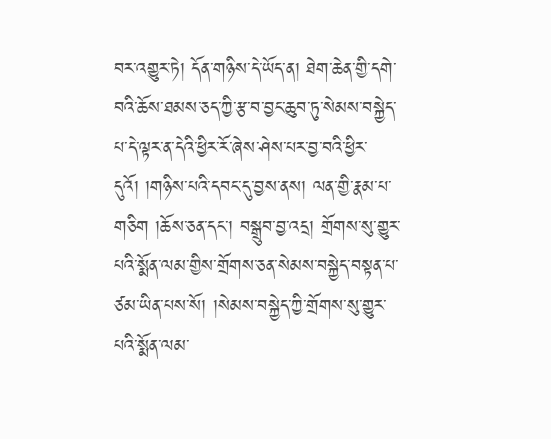བར་འགྱུར་ཏེ། དོན་གཉིས་དེ་ཡོད་ན། ཐེག་ཆེན་གྱི་དགེ་བའི་ཆོས་ཐམས་ཅད་ཀྱི་རྩ་བ་བྱང་ཆུབ་ཏུ་སེམས་བསྐྱེད་པ་དེ་ལྟར་ན་དེའི་ཕྱིར་རོ་ཞེས་ཤེས་པར་བྱ་བའི་ཕྱིར་དུའོ། །གཉིས་པའི་དབང་དུ་བྱས་ནས། ལན་གྱི་རྣམ་པ་གཅིག །ཆོས་ཅན་དང་། བསྒྲུབ་བྱ་འདྲ། གྲོགས་སུ་གྱུར་པའི་སྨོན་ལམ་གྱིས་གྲོགས་ཅན་སེམས་བསྐྱེད་བསྟན་པ་ཙམ་ཡིན་པས་སོ། །སེམས་བསྐྱེད་ཀྱི་གྲོགས་སུ་གྱུར་པའི་སྨོན་ལམ་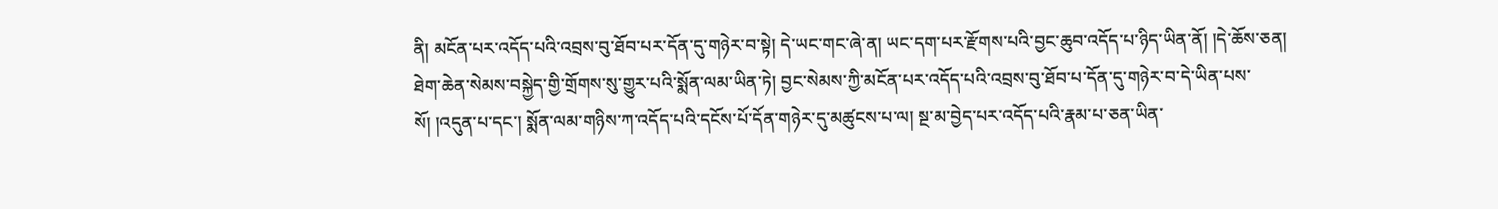ནི། མངོན་པར་འདོད་པའི་འབྲས་བུ་ཐོབ་པར་དོན་དུ་གཉེར་བ་སྟེ། དེ་ཡང་གང་ཞེ་ན། ཡང་དག་པར་རྫོགས་པའི་བྱང་ཆུབ་འདོད་པ་ཉིད་ཡིན་ནོ། །དེ་ཆོས་ཅན། ཐེག་ཆེན་སེམས་བསྐྱེད་གྱི་གྲོགས་སུ་གྱུར་པའི་སྨོན་ལམ་ཡིན་ཏེ། བྱང་སེམས་ཀྱི་མངོན་པར་འདོད་པའི་འབྲས་བུ་ཐོབ་པ་དོན་དུ་གཉེར་བ་དེ་ཡིན་པས་སོ། །འདུན་པ་དང་། སྨོན་ལམ་གཉིས་ཀ་འདོད་པའི་དངོས་པོ་དོན་གཉེར་དུ་མཚུངས་པ་ལ། སྔ་མ་བྱེད་པར་འདོད་པའི་རྣམ་པ་ཅན་ཡིན་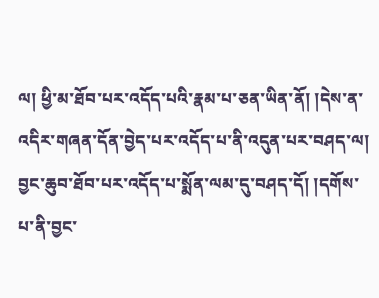ལ། ཕྱི་མ་ཐོབ་པར་འདོད་པའི་རྣམ་པ་ཅན་ཡིན་ནོ། །དེས་ན་འདིར་གཞན་དོན་བྱེད་པར་འདོད་པ་ནི་འདུན་པར་བཤད་ལ། བྱང་ཆུབ་ཐོབ་པར་འདོད་པ་སྨོན་ལམ་དུ་བཤད་དོ། །དགོས་པ་ནི་བྱང་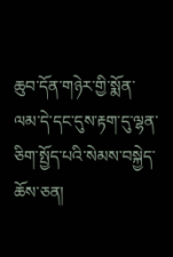ཆུབ་དོན་གཉེར་གྱི་སྨོན་ལམ་དེ་དང་དུས་རྟག་དུ་ལྷན་ཅིག་སྤྱོད་པའི་སེམས་བསྐྱེད་ཆོས་ཅན།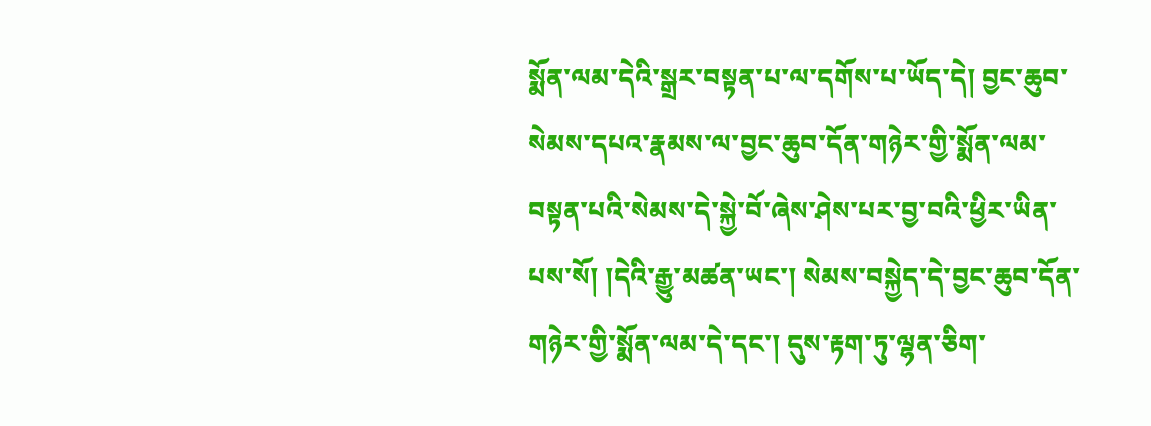སྨོན་ལམ་དེའི་སྒྲར་བསྟན་པ་ལ་དགོས་པ་ཡོད་དེ། བྱང་ཆུབ་སེམས་དཔའ་རྣམས་ལ་བྱང་ཆུབ་དོན་གཉེར་གྱི་སྨོན་ལམ་བསྟན་པའི་སེམས་དེ་སྐྱེ་བོ་ཞེས་ཤེས་པར་བྱ་བའི་ཕྱིར་ཡིན་པས་སོ། །དེའི་རྒྱུ་མཚན་ཡང་། སེམས་བསྐྱེད་དེ་བྱང་ཆུབ་དོན་གཉེར་གྱི་སྨོན་ལམ་དེ་དང་། དུས་རྟག་ཏུ་ལྷན་ཅིག་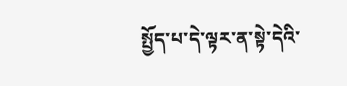སྤྱོད་པ་དེ་ལྟར་ན་སྟེ་དེའི་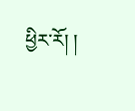ཕྱིར་རོ། །